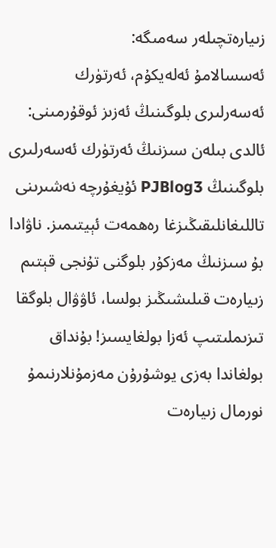زىيارەتچىلەر سەمىگە:
ئەسسالامۇ ئەلەيكۇم، ئەرتۈرك ئەسەرلىرى بلوگىنىڭ ئەزىز ئوقۇرمىنى:
ئالدى بىلەن سىزنىڭ ئەرتۈرك ئەسەرلىرى بلوگىنىڭ PJBlog3 ئۇيغۇرچە نەشىرىنى تاللىغانلىقىڭىزغا رەھمەت ئېيتىمىز. ناۋادا بۇ سىزنىڭ مەزكۇر بلوگنى تۇنجى قېتىم زىيارەت قىلىشىڭىز بولسا، ئاۋۋال بلوگقا تىزىملىتىپ ئەزا بولغايسىز! بۇنداق بولغاندا بەزى يوشۇرۇن مەزمۇنلارنىمۇ نورمال زىيارەت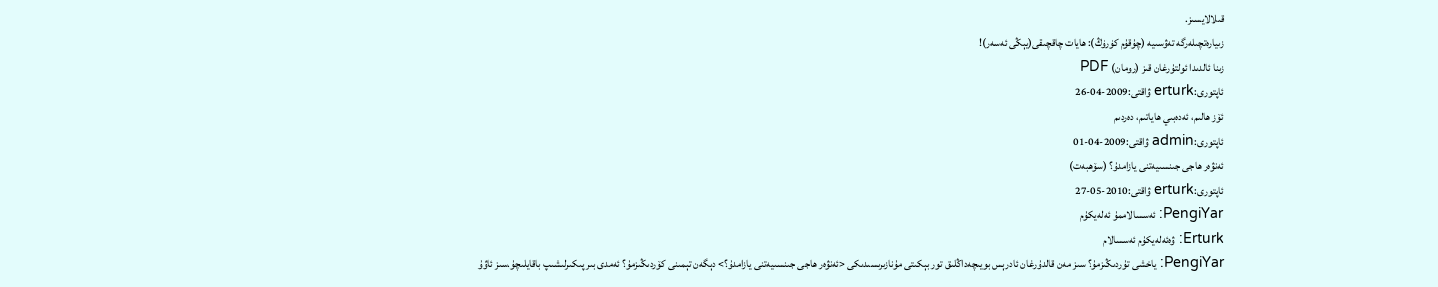قىلالايسىز.
زىيارەتچىلەرگە تەۋسىيە (چۇقۇم كۈرۈڭ): ھايات چاقچىقى(يېڭى ئەسەر)!
زىنا ئالدىدا ئولتۇرغان قىز (رومان) PDF
ئاپتورى:erturk ۋاقتى:2009-04-26
ئۆز ھالىم، ئەدەبىي ھاياتىم، دەردىم
ئاپتورى:admin ۋاقتى:2009-04-01
ئەنۋەر ھاجى جىنسىيەتنى يازامدۇ؟ (سۆھبەت)
ئاپتورى:erturk ۋاقتى:2010-05-27
PengiYar: ئەسسالاممۇ ئەلەيكۇم
Erturk: ۋەئەلەيكۇم ئەسسالام
PengiYar: ياخشى تۇردىڭىزمۇ؟ سىز مەن قالدۇرغان ئادرېس بويىچەداڭلىق تور بېكىتى مۇنازىرىسىدىكى <ئەنۋەر ھاجى جىنسىيەتنى يازامدۇ؟> دېگەن تېمىنى كۆردىڭىزمۇ؟ ئەمدى بىر پىكىرلىشىپ باقايلىچۇ.سىز ئاۋۇ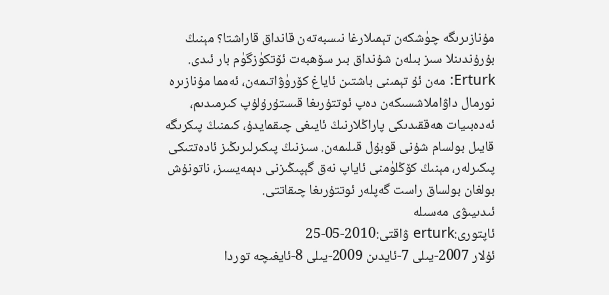مۇنازىرىگە چۈشكەن تېمىلارغا نىسبەتەن قانداق قاراشتا؟ مېنىڭ بۇرۇندىنلا سىز بىلەن شۇنداق بىر سۆھبەت ئۆتكۈزگۈم بار ئىدى.
Erturk: مەن ئۇ تېمىنى باشتىن ئاياغ كۆرۈۋاتىمەن، ئەمما مۇنازىرە نورمال داۋاملاشسىكەن دەپ ئوتتۇرىغا قىستۇرۇلۇپ كىرمىدىم، ئەدەبىيات ھەققىدىكى پاراڭلارنىڭ ئايىغى چىقمايدۇ، كىمنىڭ پىكرىگە قايىل بولسام شۇنى قوبۇل قىلىمەن. سىزنىڭ پىكىرلىرىڭىز ئادەتتىكى پىكىرلەر، مېنىڭ كۆڭلۈمنى ئاياپ نەق گېپىڭىزنى دېمەيسىز، ناتونۇش بولغان بولساق راست گەپلەر ئوتتۇرىغا چىقاتتى.
ئىدىيىۋى مەسىلە
ئاپتورى:erturk ۋاقتى:2010-05-25
ئۇلار 2007-يىلى 7-ئايدىن 2009-يىلى 8-ئايغىچە توردا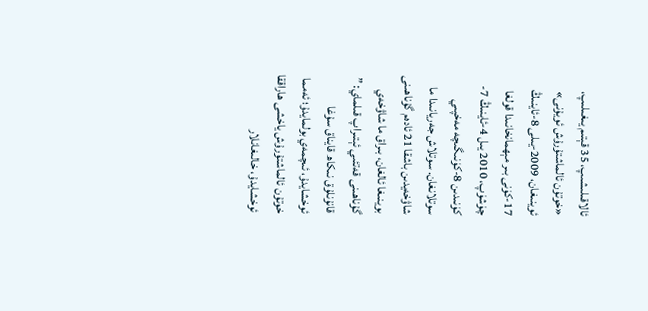ئالاقىلىشىپ، 35 قېتىم يىغىلىپ، «خوتۇن ئالماشتۇرۇش ئويۇنى» ئوينىغان، 2009-يىلى 8-ئاينىڭ 17-كۈنى بىر مېھمانخانىدا قولغا چۈشۈپ، 2010 يىل 4-ئاينىڭ 7-كۈنىدىن 8-كۈنىگىچە مەخپىي سوتلانغان. سوتلاش جەريانىدا ما شاۋخەيدىن باشقا 21 ئادەم گۇناھىنى بوينىغا ئالغان، بىراق ما شاۋخەي گۇناھىنى قەتئىي ئېتىراپ قىلماي: ” قانۇنلۇق نىكاھ قايناق سۇغا ئوخشايدۇ، ئىچمەي بولمايدۇ؛ ئەمما خوتۇن ئالماشتۇرۇش ياخشى ھاراققا ئوخشايدۇ، خالىغانلار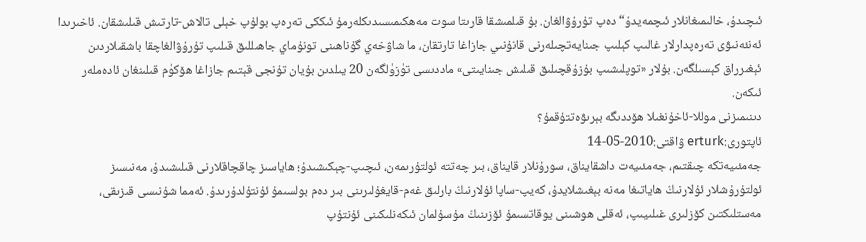ئىچىدۇ، خالىمىغانلار ئىچمەيدۇ“ دەپ تۇرۇۋالغان. بۇ قىلمىشقا قارىتا سوت مەھكىمىسىدىكلەرمۇ ئىككى تەرەپ بولۇپ خېلى تالاش-تارتىش قىلىشقان. ئاخىرىدا ئەنئەنىۋى تەرەپدارلار غالىپ كېلىپ جىنايەتچىلەرنى قانۇنىي جازاغا تارتقان، ما شاۋخەي گۇناھىنى تونۇماي جاھىللىق قىلىپ تۇرۇۋالغاچقا باشقىلاردىن ئېغىرراق كېسىلگەن. بۇلار «توپلىشىپ بۇزۇقچىلىق قىلىش جىنايىتى» ماددىسى تۈزۈلگەن 20 يىلدىن بۇيان تۇنجى قېتىم جازاغا ھۆكۈم قىلىنغان ئادەملەر ئىكەن.
دىنىمىزنى موللا-ئاخۇنغىلا ھۆددىگە بېرىۋەتتۇقمۇ؟
ئاپتورى:erturk ۋاقتى:2010-05-14
جەمئىيەتكە چىقتىم، جەمئىيەت داشقايناق، سورۇنلار قايناق، بىر چەتتە ئولتۇرىمەن، ئىچىپ-چېكىشىدۇ؛ ھاياسىز چاقچاقلارنى قىلىشىدۇ، مەنىسىز ئولتۇرۇشلار ئۇلارنىڭ ھاياتىغا مەنە بېغىشلايدۇ، كەيپ-ساپا ئۇلارنىڭ بارلىق غەم-قايغۇلىرىنى بىر دەم بولسىمۇ ئۇنتۇلدۇرىدۇ. ئەمما شۇنىسى قىزىقى، مەستلىكتىن كۆزلىرى غىلىيىپ، ئەقلى ھوشىنى يوقاتسىمۇ ئۆزىنىڭ مۇسۇلمان ئىكەنلىكىنى ئۇنتۇپ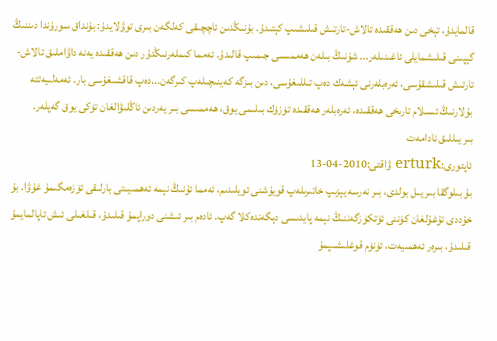قالمايدۇ، تېخى دىن ھەققىدە تالاش-تارتىش قىلىشىپ كېتىدۇ. بۇنىڭدىن ئاچچىقى كەلگەن بىرى توۋلايدۇ: بۇنداق سورۇندا دىننىڭ گېپىنى قىلىشمايلى ئاغىنىلەر... شۇنىڭ بىلەن ھەممىسى جىمىپ قالىدۇ. ئەمما كىملەرنىڭدۇر دىن ھەققىدە يەنە داۋاملىق تالاش-تارتىش قىلىشقۇسى، ئەرەبلەرنى ئېشەك دەپ تىللىغۇسى، دىن بىزگە كەينىچىلەپ كىرگەن...دەپ قاقشىغۇسى بار. ئەمەلىيەتتە بۇلارنىڭ ئىسلام تارىخى ھەققىدە، ئەرەبلەر ھەققىدە تۈزۈك بىلىمى يوق، ھەممىسى بىر يەردىن ئاڭلىۋالغان تۈكى يوق گەپلەر.
بىر يىللىق نادامەت
ئاپتورى:erturk ۋاقتى:2010-04-13
بۇ بىلوگقا بىر يىل بولدى، بىر نەرسە يېزىپ خاتىرىلەپ قويۇشنى ئويلىدىم، ئەمما ئۇنىڭ نېمە ئەھمىيىتى بارلىقى ئۆزەمگىمۇ غۇۋا. بۇ خۇددى تۇغۇلغان كۈننى ئۆتكۈزگەننىڭ نېمە پايدىسى دېگەندەكلا گەپ. ئادەم بىر ئىشنى دوراپمۇ قىلىدۇ، قىلغىلى ئىش تاپالمايمۇ قىلىدۇ، بىرەر ئەھمىيەت، ئۈنۈم قوغلىشىپمۇ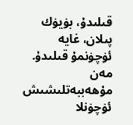قىلىدۇ، بۈيۈك پىلان، غايە ئۈچۈنمۇ قىلىدۇ. مەن مۇھەببەتلىشىش ئۈچۈنلا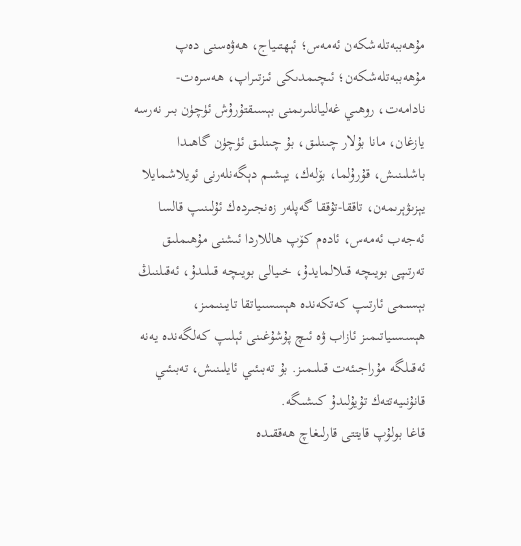مۇھەببەتلەشكەن ئەمەس؛ ئېھتىياج، ھەۋەسنى دەپ مۇھەببەتلەشكەن؛ ئىچىمدىكى ئىزتىراپ، ھەسرەت-نادامەت، روھىي غەليانلىرىمنى بېسىقتۇرۇش ئۈچۈن بىر نەرسە يازغان، مانا بۇلار چىنلىق، بۇ چىنلىق ئۈچۈن گاھىدا باشلىنىش، قۇرۇلما، بۆلەك، يېشىم دېگەنلەرنى ئويلاشمايلا يېزىۋېرىمەن، تاققا-تۇققا گەپلەر زەنجىردەك ئۇلىنىپ قالسا ئەجەب ئەمەس، ئادەم كۆپ ھاللاردا ئىشنى مۇھىملىق تەرتىپى بويىچە قىلالمايدۇ، خىيالى بويىچە قىلىدۇ، ئەقىلنىڭ بېسىمى ئارتىپ كەتكەندە ھېسسىياتقا تايىنىمىز، ھېسسىياتىمىز ئازاب ۋە ئىچ پۇشۇغىنى ئېلىپ كەلگەندە يەنە ئەقىلگە مۇراجىئەت قىلىمىز. بۇ تەبىئىي ئايلىنىش، تەبىئىي قانۇنىيەتتەك تۇيۇلىدۇ كىشىگە.
قاغا بولۇپ قايتتى قارلىغاچ ھەققىدە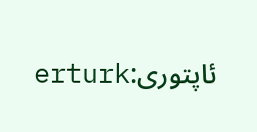ئاپتورى:erturk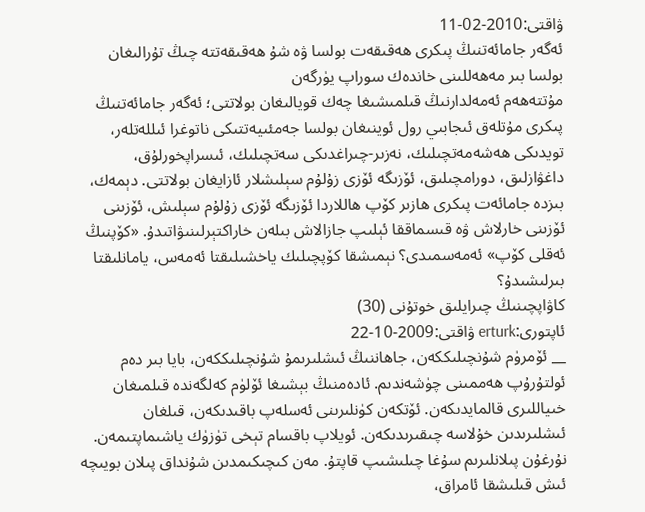ۋاقتى:2010-02-11
ئەگەر جامائەتنىڭ پىكرى ھەقىقەت بولسا ۋە شۇ ھەقىقەتتە چىڭ تۇرالىغان بولسا بىر مەھەللىنى خاندەك سوراپ يۈرگەن
مۇتتەھەم ئەمەلدارنىڭ قىلمىشىغا چەك قويالىغان بولاتتى؛ ئەگەر جامائەتنىڭ پىكرى مۇتلەق ئىجابىي رول ئوينىغان بولسا جەمئىيەتتىكى ناتوغرا ئىللەتلەر، تويدىكى ھەشەمەتچىلىك، نەزىر-چىراغدىكى سەتچىلىك، ئىسراپخورلۇق، داغۋازلىق، دورامچىلىق، ئۆزىگە ئۆزى زۇلۇم سېلىشلار ئازايغان بولاتتى. دېمەك، بىزدە جامائەت پىكرى ھازىر كۆپ ھاللاردا ئۆزىگە ئۆزى زۇلۇم سېلىش، ئۆزىنى ئۆزىنى خارلاش ۋە قىسماققا ئېلىپ جازالاش بىلەن خاراكتېرلىنىۋاتىدۇ. «كۆپنىڭ ئەقلى كۆپ» ئەمەسمىدى؟ نېمىشقا كۆپچىلىك ياخشىلىقتا ئەمەس، يامانلىقتا بىرلىشىدۇ؟
كاۋاپچىنىڭ چىرايلىق خوتۇنى (30)
ئاپتورى:erturk ۋاقتى:2009-10-22
__ ئۆمرۈم شۇنچىلىككەن، جاھاننىڭ ئىشلىرىمۇ شۇنچىلىككەن، بايا بىر دەم ئولتۇرۇپ ھەممىنى چۈشەندىم. ئادەمنىڭ بېشىغا ئۆلۈم كەلگەندە قىلمىغان خىياللىرى قالمايدىكەن. ئۆتكەن كۈنلىرىنى ئەسلەپ باقىدىكەن، قىلغان ئىشلىرىدىن خۇلاسە چىقىرىدىكەن. ئويلاپ باقسام تېخى تۈزۈك ياشىماپتىمەن. نۇرغۇن پىلانلىرىم سۇغا چىلىشىپ قاپتۇ. مەن كىچىكىمدىن شۇنداق پىلان بويىچە ئىش قىلىشقا ئامراق،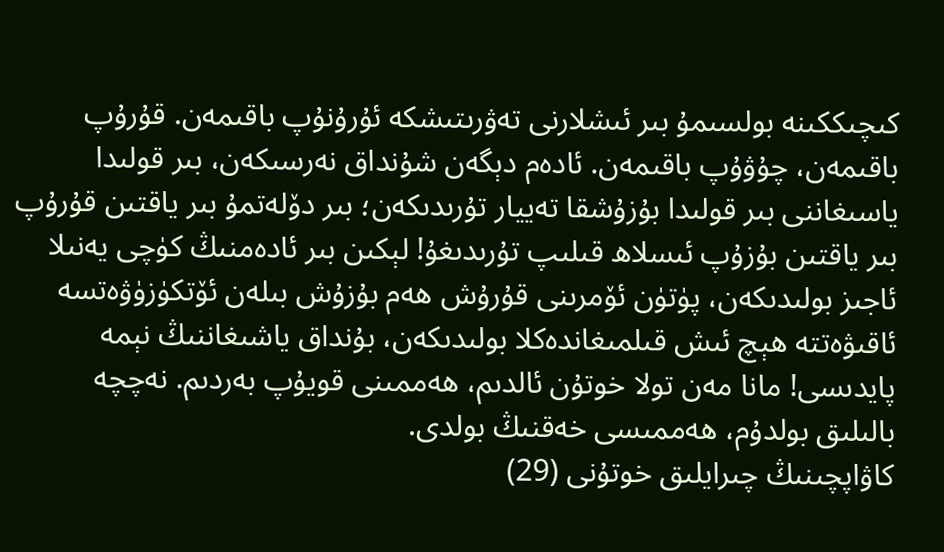كىچىككىنە بولسىمۇ بىر ئىشلارنى تەۋرىتىشكە ئۇرۇنۇپ باقىمەن. قۇرۇپ باقىمەن، چۇۋۇپ باقىمەن. ئادەم دېگەن شۇنداق نەرسىكەن، بىر قولىدا ياسىغاننى بىر قولىدا بۇزۇشقا تەييار تۇرىدىكەن؛ بىر دۆلەتمۇ بىر ياقتىن قۇرۇپ بىر ياقتىن بۇزۇپ ئىسلاھ قىلىپ تۇرىدىغۇ! لېكىن بىر ئادەمنىڭ كۈچى يەنىلا ئاجىز بولىدىكەن، پۈتۈن ئۆمرىنى قۇرۇش ھەم بۇزۇش بىلەن ئۆتكۈزۈۋەتسە ئاقىۋەتتە ھېچ ئىش قىلمىغاندەكلا بولىدىكەن، بۇنداق ياشىغاننىڭ نېمە پايدىسى! مانا مەن تولا خوتۇن ئالدىم، ھەممىنى قويۇپ بەردىم. نەچچە بالىلىق بولدۇم، ھەممىسى خەقنىڭ بولدى.
كاۋاپچىنىڭ چىرايلىق خوتۇنى (29)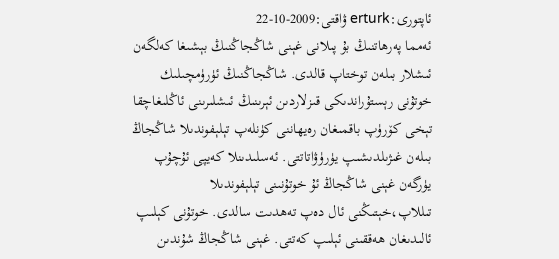ئاپتورى:erturk ۋاقتى:2009-10-22
ئەمما پەرھاتنىڭ بۇ پىلانى غېنى شاڭجاڭنىڭ بېشىغا كەلگەن ئىشلار بىلەن توختاپ قالدى. شاڭجاڭنىڭ ئۈرۈمچىلىك خوتۇنى رېستۇراندىكى قىزلاردىن ئېرىنىڭ ئىشلىرىنى ئاڭلىغاچقا تېخى كۆرۈپ باقمىغان رەيھاننى كۈنلەپ تېلېفوندىلا شاڭجاڭ بىلەن غىژىلدىشىپ يۈرۈۋاتاتتى. ئەسلىدىنلا كەيپى ئۇچۇپ يۈرگەن غېنى شاڭجاڭ ئۇ خوتۇنىنى تېلېفوندىلا تىللاپ،خېتىڭنى ئال دەپ تەھدىت سالدى. خوتۇنى كېلىپ ئالىدىغان ھەققىنى ئېلىپ كەتتى. غېنى شاڭجاڭ شۇندىن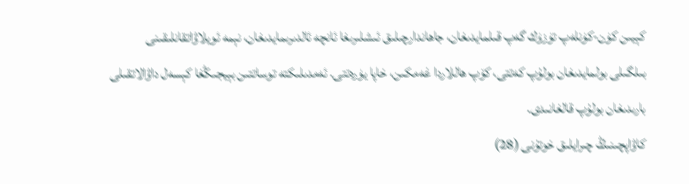كېيىن كۈن-كۈنلەپ تۈزۈك گەپ قىلمايدىغان، جاھاندارچىلىق ئىشلىرىغا ئانچە ئالدىرىمايدىغان، نېمە ئويلاۋاتقانلىقىنى بىلگىلى بولمايدىغان بولۇپ كەتتى، كۆپ ھاللاردا غەمكىن، خاپا يۈرەتتى. ئەمدىلىكتە توساتتىن بېيجىڭغا كېسەل داۋالاتقىلى بارىدىغان بولۇپ قالغانىدى.
كاۋاپچىنىڭ چىرايلىق خوتۇنى (28)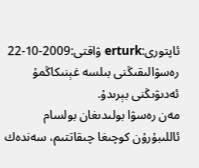ئاپتورى:erturk ۋاقتى:2009-10-22
رەسۋالىقىڭنى بىلسە غېنىكاڭمۇ ئەدىۋىڭنى بېرىدۇ.
مەن رەسۋا بولىدىغان بولسام ئاللىبۇرۇن كوچىغا چىقاتتىم، سەندەك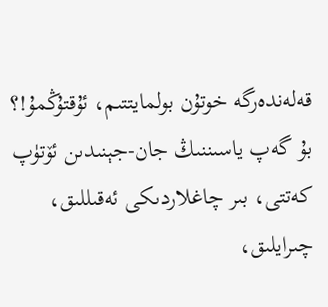قەلەندەرگە خوتۇن بولمايتتىم، ئۇقتۇڭمۇ!؟
بۇ گەپ ياسىننىڭ جان-جېنىدىن ئۆتۈپ كەتتى، بىر چاغلاردىكى ئەقىللىق، چىرايلىق،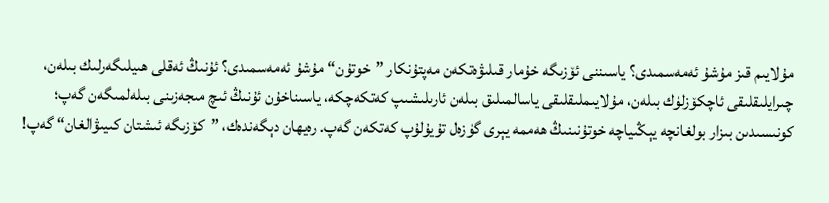مۇلايىم قىز مۇشۇ ئەمەسمىدى؟ ياسىننى ئۆزىگە خۇمار قىلىۋەتكەن مەپتۇنكار ”خوتۇن“ مۇشۇ ئەمەسمىدى؟ ئۇنىڭ ئەقلى ھىيلىگەرلىك بىلەن، چىرايلىقلىقى ئاچكۆزلۈك بىلەن، مۇلايىملىقلىقى ياسالمىلىق بىلەن ئارىلىشىپ كەتكەچكە، ياسىناخۇن ئۇنىڭ ئىچ مىجەزىنى بىلەلمىگەن گەپ؛ كونىسىدىن بىزار بولغانچە يېڭىياچە خوتۇنىنىڭ ھەممە يېرى گۈزەل تۇيۇلۇپ كەتكەن گەپ. رەيھان دېگەندەك، ”كۆزىگە ئىشتان كىيىۋالغان“ گەپ!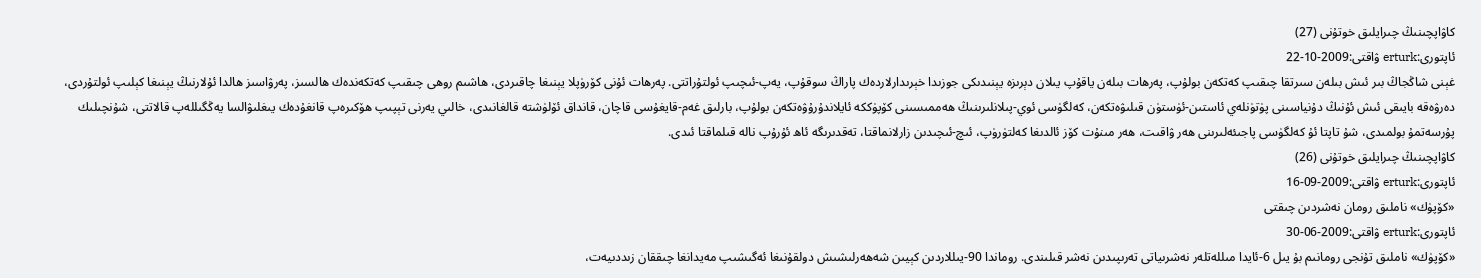كاۋاپچىنىڭ چىرايلىق خوتۇنى (27)
ئاپتورى:erturk ۋاقتى:2009-10-22
غېنى شاڭجاڭ بىر ئىش بىلەن سىرتقا چىقىپ كەتكەن بولۇپ، پەرھات بىلەن ياقۇپ يىلان دېرىزە يېنىدىكى جوزىدا خېرىدارلاردەك پاراڭ سوقۇپ، يەپ-ئىچىپ ئولتۇراتتى. پەرھات ئۇنى كۆرۈپلا يېنىغا چاقىردى، ھاشىم روھى چىقىپ كەتكەندەك ھالسىز، پەرۋاسىز ھالدا ئۇلارنىڭ يېنىغا كېلىپ ئولتۇردى، دەرۋەقە بايىقى ئىش ئۇنىڭ دۇنياسىنى پۈتۈنلەي ئاستىن-ئۈستۈن قىلىۋەتكەن، كەلگۈسى ئوي-پىلانلىرىنىڭ ھەممىسىنى كۆپۈككە ئايلاندۇرۇۋەتكەن بولۇپ، بارلىق غەم-قايغۇسى قاچان، قانداق ئۆلۈشتە قالغانىدى، خالىي يەرنى تېپىپ ھۆكىرەپ قانغۇدەك يىغلىۋالسا يەڭگىللەپ قالاتتى، شۇنچىلىك پۇرسەتمۇ بولمىدى، شۇ تاپتا ئۇ كەلگۈسى پاجىئەلىرىنى ھەر ۋاقىت، ھەر مىنۇت كۆز ئالدىغا كەلتۈرۈپ، ئىچ-ئىچىدىن زارلانماقتا، تەقدىرىگە ئاھ ئۇرۇپ نالە قىلماقتا ئىدى.
كاۋاپچىنىڭ چىرايلىق خوتۇنى (26)
ئاپتورى:erturk ۋاقتى:2009-09-16
«كۆپۈك» ناملىق رومان نەشردىن چىقتى
ئاپتورى:erturk ۋاقتى:2009-06-30
«كۆپۈك» ناملىق تۇنجى رومانىم بۇ يىل 6-ئايدا مىللەتلەر نەشرىياتى تەرىپىدىن نەشر قىلىندى. روماندا 90-يىللاردىن كېيىن شەھەرلىشىش دولقۇنىغا ئەگىشىپ مەيدانغا چىققان زىددىيەت،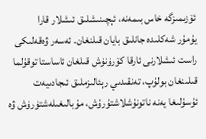ئۆزىمىزگە خاس بىمەنە، ئېچىنىشلىق ئىشلار قارا
يۇمۇر شەكلىدە جانلىق بايان قىلنغان. ئەسەر ۋەقەلىكى راست ئىشلارنى ئارقا كۆرۈنۈش قىلغان ئاساستا توقۇلما قىلىنغان بولۇپ، تەنقىدىي رېئالىزملىق ئىجادىيەت ئۇسۇلىغا يەنە ناتونۇشلاشتۇرۇش، مۇبالىغىلەشتۈرۈش ۋە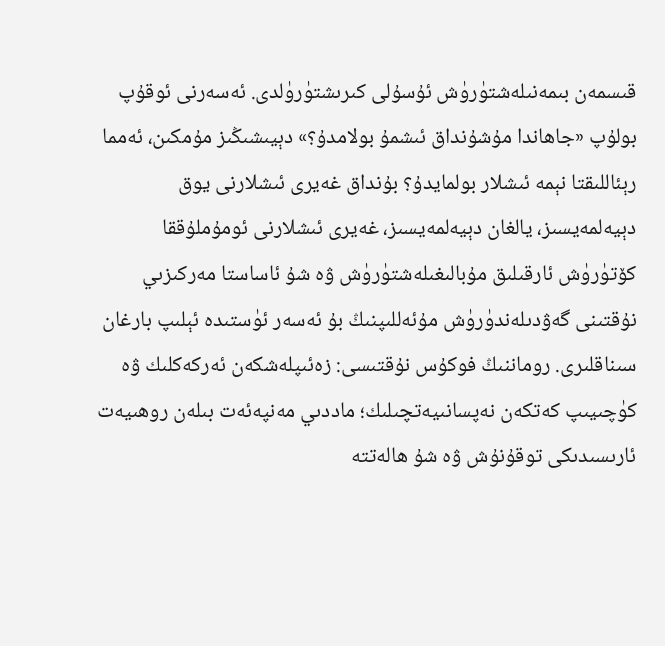قىسمەن بىمەنىلەشتۈرۈش ئۇسۇلى كىرىشتۈرۈلدى. ئەسەرنى ئوقۇپ بولۇپ «جاھاندا مۇشۇنداق ئىشمۇ بولامدۇ؟» دېيىشىڭىز مۇمكىن، ئەمما رېئاللىقتا نېمە ئىشلار بولمايدۇ؟ بۇنداق غەيرى ئىشلارنى يوق دېيەلمەيسىز، يالغان دېيەلمەيسىز، غەيرى ئىشلارنى ئومۇملۇققا كۆتۈرۈش ئارقىلىق مۇبالىغىلەشتۈرۈش ۋە شۇ ئاساستا مەركىزىي نۇقتىنى گەۋدىلەندۈرۈش مۇئەللىپنىڭ بۇ ئەسەر ئۈستىدە ئېلىپ بارغان سىناقلىرى. روماننىڭ فوكۇس نۇقتىسى: زەئىپلەشكەن ئەركەكلىك ۋە كۈچىيىپ كەتكەن نەپسانىيەتچىلىك؛ ماددىي مەنپەئەت بىلەن روھىيەت ئارىسىدىكى توقۇنۇش ۋە شۇ ھالەتتە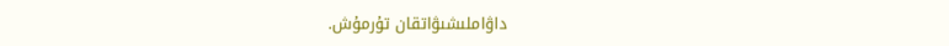داۋاملىشىۋاتقان تۇرمۇش.